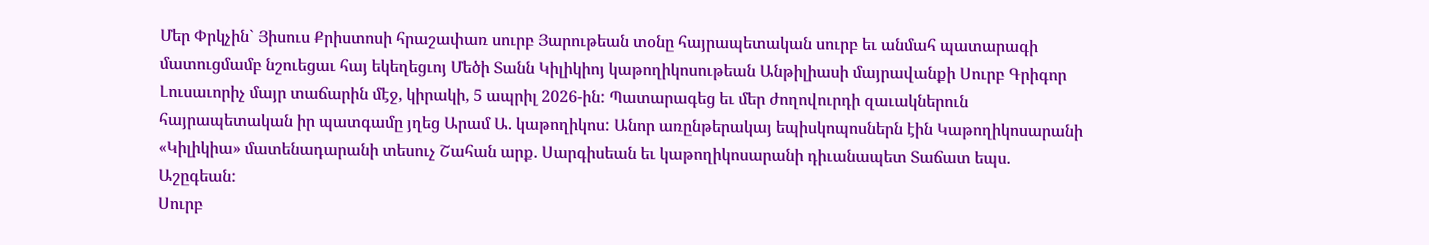Մեր Փրկչին` Յիսուս Քրիստոսի հրաշափառ սուրբ Յարութեան տօնը հայրապետական սուրբ եւ անմահ պատարագի մատուցմամբ նշուեցաւ հայ եկեղեցւոյ Մեծի Տանն Կիլիկիոյ կաթողիկոսութեան Անթիլիասի մայրավանքի Սուրբ Գրիգոր Լուսաւորիչ մայր տաճարին մէջ, կիրակի, 5 ապրիլ 2026-ին: Պատարագեց եւ մեր ժողովուրդի զաւակներուն հայրապետական իր պատգամը յղեց Արամ Ա. կաթողիկոս: Անոր առընթերակայ եպիսկոպոսներն էին Կաթողիկոսարանի «Կիլիկիա» մատենադարանի տեսուչ Շահան արք. Սարգիսեան եւ կաթողիկոսարանի դիւանապետ Տաճատ եպս. Աշըգեան:
Սուրբ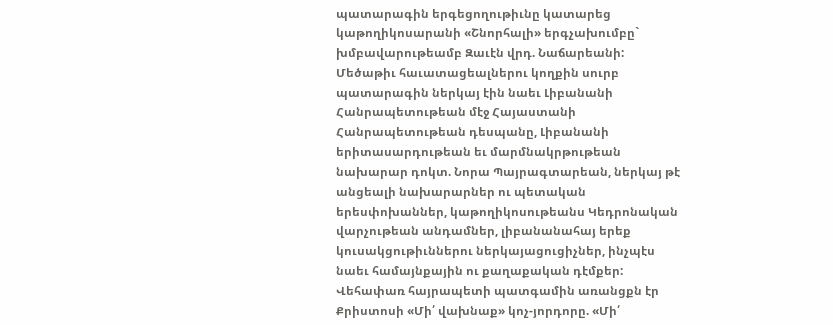պատարագին երգեցողութիւնը կատարեց կաթողիկոսարանի «Շնորհալի» երգչախումբը` խմբավարութեամբ Զաւէն վրդ. Նաճարեանի:
Մեծաթիւ հաւատացեալներու կողքին սուրբ պատարագին ներկայ էին նաեւ Լիբանանի Հանրապետութեան մէջ Հայաստանի Հանրապետութեան դեսպանը, Լիբանանի երիտասարդութեան եւ մարմնակրթութեան նախարար դոկտ. Նորա Պայրագտարեան, ներկայ թէ անցեալի նախարարներ ու պետական երեսփոխաններ, կաթողիկոսութեանս Կեդրոնական վարչութեան անդամներ, լիբանանահայ երեք կուսակցութիւններու ներկայացուցիչներ, ինչպէս նաեւ համայնքային ու քաղաքական դէմքեր:
Վեհափառ հայրապետի պատգամին առանցքն էր Քրիստոսի «Մի՛ վախնաք» կոչ-յորդորը. «Մի՛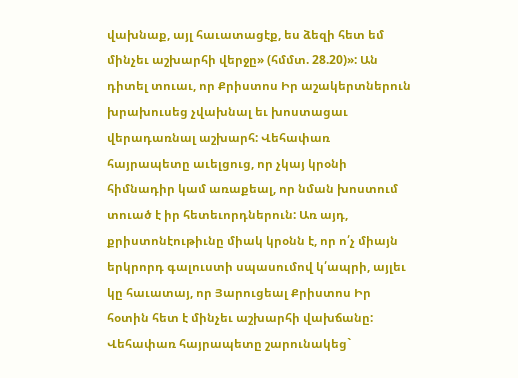վախնաք, այլ հաւատացէք, ես ձեզի հետ եմ մինչեւ աշխարհի վերջը» (հմմտ. 28.20)»: Ան դիտել տուաւ, որ Քրիստոս Իր աշակերտներուն խրախուսեց չվախնալ եւ խոստացաւ վերադառնալ աշխարհ: Վեհափառ հայրապետը աւելցուց, որ չկայ կրօնի հիմնադիր կամ առաքեալ, որ նման խոստում տուած է իր հետեւորդներուն: Առ այդ, քրիստոնէութիւնը միակ կրօնն է, որ ո՛չ միայն երկրորդ գալուստի սպասումով կ՛ապրի, այլեւ կը հաւատայ, որ Յարուցեալ Քրիստոս Իր հօտին հետ է մինչեւ աշխարհի վախճանը: Վեհափառ հայրապետը շարունակեց`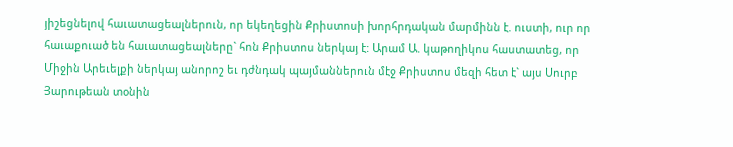յիշեցնելով հաւատացեալներուն, որ եկեղեցին Քրիստոսի խորհրդական մարմինն է. ուստի, ուր որ հաւաքուած են հաւատացեալները` հոն Քրիստոս ներկայ է: Արամ Ա. կաթողիկոս հաստատեց, որ Միջին Արեւելքի ներկայ անորոշ եւ դժնդակ պայմաններուն մէջ Քրիստոս մեզի հետ է` այս Սուրբ Յարութեան տօնին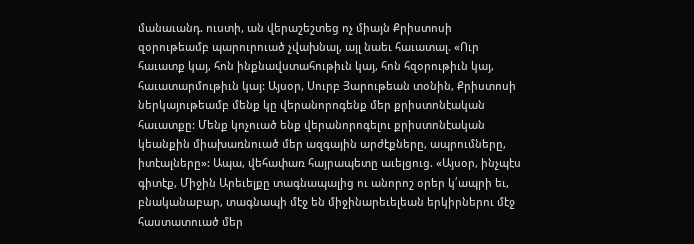մանաւանդ. ուստի, ան վերաշեշտեց ոչ միայն Քրիստոսի զօրութեամբ պարուրուած չվախնալ, այլ նաեւ հաւատալ. «Ուր հաւատք կայ, հոն ինքնավստահութիւն կայ, հոն հզօրութիւն կայ, հաւատարմութիւն կայ: Այսօր, Սուրբ Յարութեան տօնին, Քրիստոսի ներկայութեամբ մենք կը վերանորոգենք մեր քրիստոնէական հաւատքը: Մենք կոչուած ենք վերանորոգելու քրիստոնէական կեանքին միախառնուած մեր ազգային արժէքները, ապրումները, իտէալները»: Ապա, վեհափառ հայրապետը աւելցուց. «Այսօր, ինչպէս գիտէք, Միջին Արեւելքը տագնապալից ու անորոշ օրեր կ՛ապրի եւ, բնականաբար, տագնապի մէջ են միջինարեւելեան երկիրներու մէջ հաստատուած մեր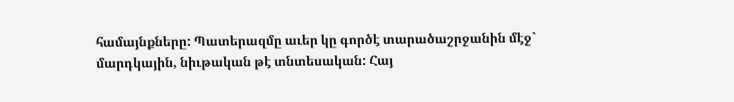համայնքները: Պատերազմը աւեր կը գործէ տարածաշրջանին մէջ` մարդկային, նիւթական թէ տնտեսական: Հայ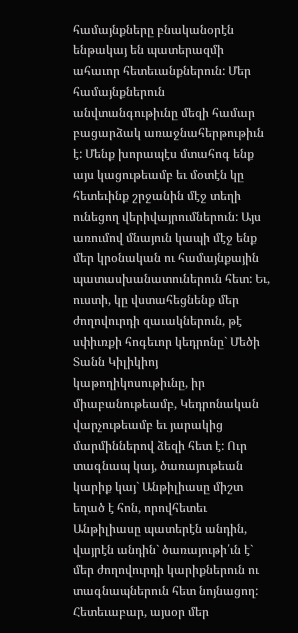համայնքները բնականօրէն ենթակայ են պատերազմի ահաւոր հետեւանքներուն: Մեր համայնքներուն անվտանգութիւնը մեզի համար բացարձակ առաջնահերթութիւն է: Մենք խորապէս մտահոգ ենք այս կացութեամբ եւ մօտէն կը հետեւինք շրջանին մէջ տեղի ունեցող վերիվայրումներուն: Այս առումով մնայուն կապի մէջ ենք մեր կրօնական ու համայնքային պատասխանատուներուն հետ: Եւ, ուստի, կը վստահեցնենք մեր ժողովուրդի զաւակներուն, թէ սփիւռքի հոգեւոր կեդրոնը` Մեծի Տանն Կիլիկիոյ կաթողիկոսութիւնը, իր միաբանութեամբ, Կեդրոնական վարչութեամբ եւ յարակից մարմիններով ձեզի հետ է: Ուր տագնապ կայ, ծառայութեան կարիք կայ` Անթիլիասը միշտ եղած է հոն, որովհետեւ Անթիլիասը պատերէն անդին, վայրէն անդին` ծառայութի՛ւն է` մեր ժողովուրդի կարիքներուն ու տագնապներուն հետ նոյնացող: Հետեւաբար, այսօր մեր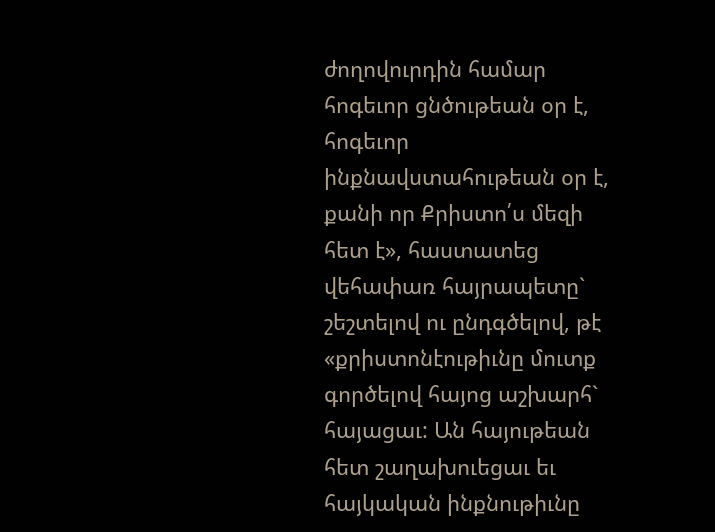ժողովուրդին համար հոգեւոր ցնծութեան օր է, հոգեւոր ինքնավստահութեան օր է, քանի որ Քրիստո՛ս մեզի հետ է», հաստատեց վեհափառ հայրապետը` շեշտելով ու ընդգծելով, թէ «քրիստոնէութիւնը մուտք գործելով հայոց աշխարհ` հայացաւ: Ան հայութեան հետ շաղախուեցաւ եւ հայկական ինքնութիւնը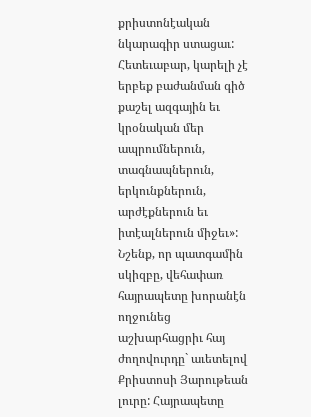քրիստոնէական նկարագիր ստացաւ: Հետեւաբար, կարելի չէ երբեք բաժանման գիծ քաշել ազգային եւ կրօնական մեր ապրումներուն, տագնապներուն, երկունքներուն, արժէքներուն եւ իտէալներուն միջեւ»:
Նշենք, որ պատգամին սկիզբը, վեհափառ հայրապետը խորանէն ողջունեց աշխարհացրիւ հայ ժողովուրդը` աւետելով Քրիստոսի Յարութեան լուրը: Հայրապետը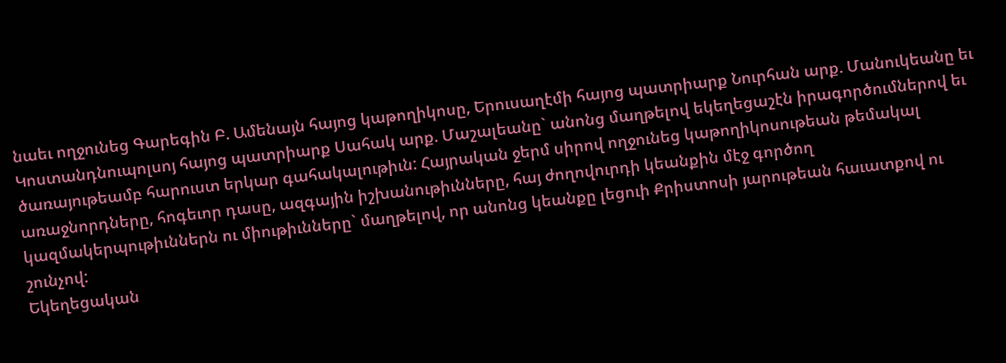նաեւ ողջունեց Գարեգին Բ. Ամենայն հայոց կաթողիկոսը, Երուսաղէմի հայոց պատրիարք Նուրհան արք. Մանուկեանը եւ Կոստանդնուպոլսոյ հայոց պատրիարք Սահակ արք. Մաշալեանը` անոնց մաղթելով եկեղեցաշէն իրագործումներով եւ ծառայութեամբ հարուստ երկար գահակալութիւն: Հայրական ջերմ սիրով ողջունեց կաթողիկոսութեան թեմակալ առաջնորդները, հոգեւոր դասը, ազգային իշխանութիւնները, հայ ժողովուրդի կեանքին մէջ գործող կազմակերպութիւններն ու միութիւնները` մաղթելով, որ անոնց կեանքը լեցուի Քրիստոսի յարութեան հաւատքով ու շունչով:
Եկեղեցական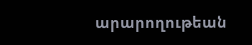արարողութեան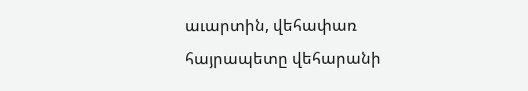աւարտին, վեհափառ հայրապետը վեհարանի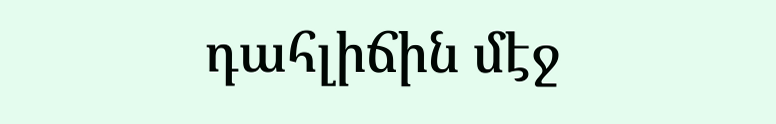դահլիճին մէջ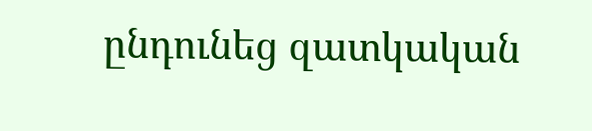ընդունեց զատկական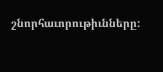շնորհաւորութիւնները: